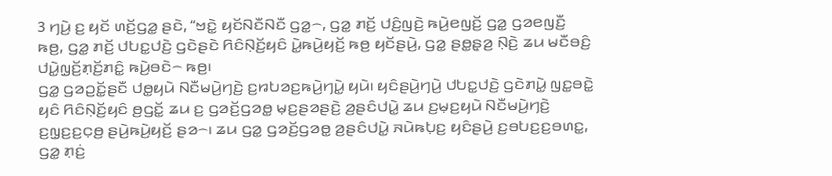3 ꤚꤣꤧ꤬ ꤢ꤬ ꤟꤢꤩ ꤛꤢꤩ꤬ꤞꤤ꤭ ꤔꤢꤧ, “ꤠꤢꤧ꤭ ꤟꤢꤩꤡꤢꤪꤡꤢꤪ ꤞꤤ꤭꤮, ꤞꤤ꤭ ꤊꤢꤩ꤬ ꤓꤢꤨ꤬ꤜꤢꤧ꤬ ꤒꤣꤧ꤬ꤕꤜꤢꤩ꤬ ꤞꤤ꤭ ꤞꤤꤕꤜꤢꤪ꤬ ꤒꤥ꤬, ꤞꤤ꤭ ꤊꤢꤩ꤬ ꤓꤝꤢ꤭ꤓꤢꤧ꤬ ꤞꤢꤧꤔꤢꤧ ꤖꤢꤨꤡ꤫ꤢꤩ꤬ꤟꤢꤨ ꤣꤧ꤭ꤒꤣꤧ꤬ꤟꤢꤩ꤬ ꤒꤥ꤬ ꤟꤢꤩꤔꤣꤧ꤬, ꤞꤤ꤭ ꤔꤥ꤭ꤔ꤫ꤤ꤬ ꤡ꤫ꤢꤧ꤬ ꤘꤣ ꤗꤢꤪꤋꤢꤨ꤬ ꤓꤣꤧ꤭ꤜ꤫ꤢꤩ꤬ꤊ꤫ꤢꤩ꤬ꤊꤢꤨ꤭ ꤒꤣꤧ꤬ꤋꤢꤧ꤮ ꤒꤥ꤬꤯
ꤞꤤ꤭ ꤞꤤꤑꤢꤩ꤭ꤔꤢꤪ ꤓꤥ꤭ꤟꤣꤧ ꤡꤢꤪꤗꤣꤧ꤬ꤚꤢꤧ꤬ ꤢ꤬ꤙꤝꤤꤢ꤬ꤒꤣꤧ꤬ꤚꤣꤧ꤭ ꤟꤣꤧ꤯ ꤟꤢꤨꤔꤣꤧ꤬ꤚꤣꤧ꤬ ꤓꤝꤢ꤭ꤓꤢꤧ꤬ ꤞꤢꤧꤊꤣꤧ꤭ ꤜꤢ꤭ꤋꤢꤧ꤭ ꤟꤢꤨ ꤖꤢꤨꤡ꤫ꤢꤩ꤬ꤟꤢꤨ ꤥ꤬ꤞꤢꤩ꤭ ꤘꤣ ꤢ꤬ ꤞꤤꤢꤩ꤬ꤞꤤꤥ꤭ ꤗ꤫ꤢ꤬ꤔꤤꤔꤢꤧ꤬ ꤤ꤬ꤔꤢꤨꤓꤣꤧ꤭ ꤘꤣ ꤢ꤬ꤗ꤫ꤢ꤬ꤟꤣꤧ ꤡꤢꤪꤗꤣꤧ꤬ꤚꤢꤧ꤬ ꤢ꤬ꤜ꤫ꤢ꤬ꤢ꤬ꤍ꤫ꤥ꤬ ꤔꤣꤧ꤬ꤒꤣꤧ꤬ꤟꤢꤩ꤬ ꤔꤤ꤮꤯ ꤘꤣ ꤞꤤ꤭ ꤞꤤꤢꤩ꤬ꤞꤤꤥ꤭ ꤤ꤬ꤔꤢꤨꤓꤣꤧ꤭ ꤏꤣꤧꤒꤝ꤫ꤢ꤬ ꤟꤢꤨꤔꤣꤧ꤬ ꤢ꤬ꤋꤝꤢ꤬ꤢ꤬ꤋꤛꤢ꤭, ꤞꤤ꤭ ꤊ꤫ꤢꤦ꤬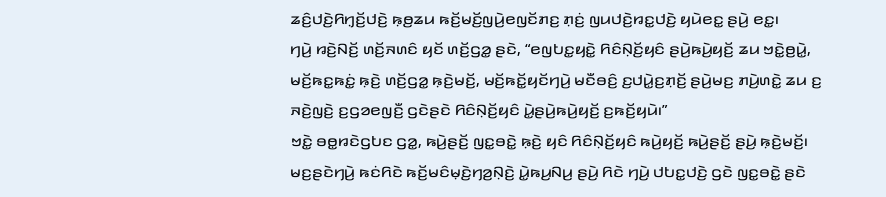ꤘꤢꤨ꤬ꤓꤢꤧ꤬ꤖꤚ꤫ꤢꤩ꤬ꤓꤢꤧ꤬ ꤒ꤫ꤥ꤬ꤘꤣ ꤒꤢꤩ꤬ꤗꤢꤩ꤬ꤜꤣꤧ꤬ꤕꤜꤢꤩꤊꤢ꤬ ꤊ꤫ꤢꤦ꤬ ꤜꤣꤓꤢꤧ꤬ꤙꤢ꤭ꤓꤢꤧ꤬ ꤟꤣꤧꤕꤢ꤭ ꤔꤣꤧ꤬ ꤕꤢ꤭꤯
ꤚꤣꤧ꤬ ꤙꤢꤧ꤬ꤡꤢꤩ꤬ ꤛꤢꤩ꤬ꤏꤛꤢꤨ ꤟꤢꤩ ꤛꤢꤩ꤬ꤞꤤ꤭ ꤔꤢꤧ, “ꤕꤜꤝꤢ꤭ꤟꤢꤧ꤭ ꤖꤢꤨꤡ꤫ꤢꤩ꤬ꤟꤢꤨ ꤔꤣꤧ꤬ꤒꤣꤧ꤬ꤟꤢꤩ꤬ ꤘꤣ ꤠꤢꤧ꤭ꤥ꤬ꤣꤧ꤭, ꤗꤢꤩ꤬ꤒꤢ꤭ꤒꤢꤦ꤭ ꤒ꤫ꤢꤧ꤬ ꤛꤢꤩ꤬ꤞꤤ꤭ ꤒ꤫ꤢꤧ꤬ꤗꤢꤩ꤬, ꤗꤢꤩ꤬ꤒꤢꤩ꤭ꤟꤢꤩꤚꤣꤧ꤬ ꤗꤢꤪꤋꤢꤨ꤬ ꤢ꤬ꤓꤣꤧ꤭ꤢ꤬ꤊ꤫ꤢꤩ꤬ ꤔꤣꤧ꤬ꤗꤢ꤬ ꤊꤣꤧ꤬ꤛꤢꤧ꤭ ꤘꤣ ꤢ꤬ ꤏꤢꤧ꤬ꤜꤢꤧ꤬ ꤢ꤬ꤞꤤꤕꤜꤢꤪ꤬ ꤞꤢꤧꤔꤢꤧ ꤖꤢꤨꤡ꤫ꤢꤩ꤬ꤟꤢꤨ ꤣꤧ꤭ꤔꤣꤧ꤬ꤒꤣꤧ꤬ꤟꤢꤩ꤬ ꤢ꤬ꤒꤢꤩ꤬ꤟꤣꤧ꤯”
ꤠꤢꤧ꤭ ꤋꤥ꤭ꤙꤢꤧꤞꤝꤢ ꤞꤤ꤭, ꤒꤣꤧ꤬ꤔꤢꤩ꤬ ꤜꤢ꤭ꤋꤢꤧ꤭ ꤒ꤫ꤢꤧ꤬ ꤟꤢꤨ ꤖꤢꤨꤡ꤫ꤢꤩ꤬ꤟꤢꤨ ꤒꤣꤧ꤬ꤟꤢꤩ꤬ ꤒꤣꤧ꤬ꤔꤢꤩ꤬ ꤔꤣꤧ꤬ ꤒ꤫ꤢꤧ꤬ꤗꤢꤩ꤬꤯ ꤗꤢ꤬ꤔꤢꤧꤚꤣꤧ꤬ ꤒꤢꤦꤖꤢꤧ ꤒꤢꤩ꤬ꤗꤢꤨꤗ꤫ꤢꤧ꤬ꤚꤤ꤬ꤡ꤫ꤢꤧ꤬ ꤣꤧ꤭ꤒꤣ꤬ꤡꤣ꤬ ꤔꤣꤧ꤬ ꤖꤢꤧ ꤚꤣꤧ꤬ ꤓꤝꤢ꤭ꤓꤢꤧ꤬ ꤞꤢꤧ ꤜꤢ꤭ꤋꤢꤧ꤭ ꤔꤢꤧ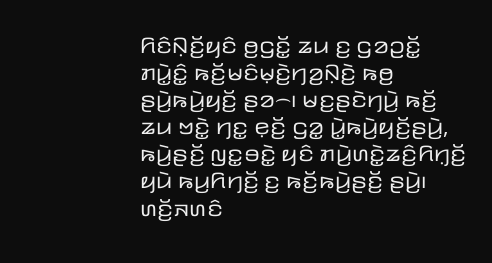ꤖꤢꤨꤡ꤫ꤢꤩ꤬ꤟꤢꤨ ꤥ꤬ꤞꤢꤩ꤭ ꤘꤣ ꤢ꤬ ꤞꤤꤑꤢꤩ꤭ ꤊꤣꤧ꤭ꤢꤨ꤭ ꤒꤢꤩ꤬ꤗꤢꤨꤗ꤫ꤢꤧ꤬ꤚꤤ꤬ꤡ꤫ꤢꤧ꤬ ꤒꤥ꤬ ꤔꤣꤧ꤬ꤒꤣꤧ꤬ꤟꤢꤩ꤬ ꤔꤤ꤮꤯ ꤗꤢ꤬ꤔꤢꤧꤚꤣꤧ꤬ ꤒꤢꤩ꤬ ꤘꤣ ꤠꤢꤧ꤭ ꤚꤢ꤭ ꤕ꤫ꤢꤩ꤬ ꤞꤤ꤭ ꤣꤧ꤭ꤒꤣꤧ꤬ꤟꤢꤩ꤬ꤔꤣꤧ꤬, ꤒꤣꤧ꤬ꤔꤢꤩ꤬ ꤜꤢ꤭ꤋꤢꤧ꤭ ꤟꤢꤨ ꤊꤣꤧ꤬ꤛꤢꤧ꤭ꤘꤢꤨ꤬ꤖꤚ꤫ꤢꤩ꤬ ꤟꤣꤧ ꤒꤣ꤬ꤖꤚꤢꤩ꤬ ꤢ꤬ ꤒꤢꤩ꤬ꤒꤣꤧ꤬ꤔꤢꤩ꤬ ꤔꤣꤧ꤬꤯
ꤛꤢꤩ꤬ꤏꤛꤢꤨ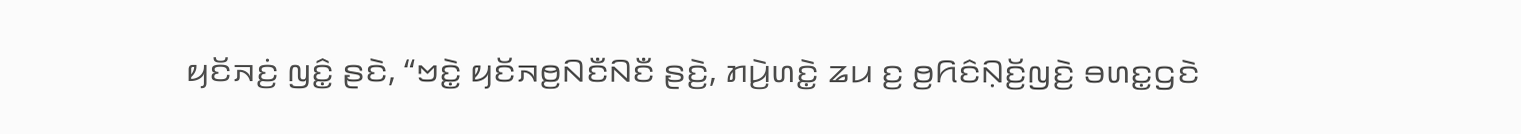ꤟꤢꤩꤏꤢꤦ꤬ ꤜꤢꤨ꤭ ꤔꤢꤧ, “ꤠꤢꤧ꤭ ꤟꤢꤩꤏꤥ꤬ꤡꤢꤪꤡꤢꤪ ꤔꤢꤧ꤬, ꤊꤣꤧ꤬ꤛꤢꤧ꤭ ꤘꤣ ꤢ꤬ ꤥ꤬ꤖꤢꤨꤡ꤫ꤢꤩ꤬ꤜꤢꤧ꤬ ꤋꤛꤢ꤭ꤞꤢꤧ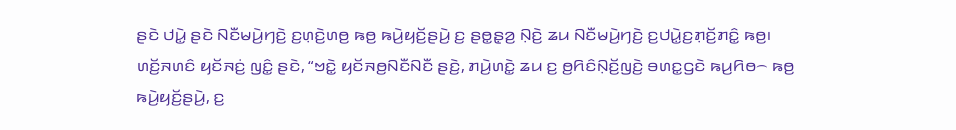ꤔꤢꤧ ꤓꤣꤧ꤭ ꤔꤢꤧ ꤡꤢꤪꤗꤣꤧ꤬ꤚꤢꤧ꤬ ꤢ꤬ꤛ꤫ꤢꤧ꤬ꤛꤥ꤬ ꤒꤥ꤬ ꤒꤣꤧ꤬ꤟꤢꤩ꤬ꤔꤣꤧ꤬ ꤢ꤬ ꤔꤥ꤭ꤔ꤫ꤤ꤬ ꤡ꤫ꤢꤧ꤬ ꤘꤣ ꤡꤢꤪꤗꤣꤧ꤬ꤚꤢꤧ꤬ ꤢ꤬ꤓꤣꤧ꤭ꤢ꤬ꤊ꤫ꤢꤩ꤬ꤊꤢꤨ꤭ ꤒꤥ꤬꤯
ꤛꤢꤩ꤬ꤏꤛꤢꤨ ꤟꤢꤩꤏꤢꤦ꤬ ꤜꤢꤨ꤭ ꤔꤢꤧ, “ꤠꤢꤧ꤭ ꤟꤢꤩꤏꤥ꤬ꤡꤢꤪꤡꤢꤪ ꤔꤢꤧ꤬, ꤊꤣꤧ꤬ꤛꤢꤧ꤭ ꤘꤣ ꤢ꤬ ꤥ꤬ꤖꤢꤨꤡ꤫ꤢꤩ꤬ꤜꤢꤧ꤬ ꤋꤛꤢ꤭ꤞꤢꤧ ꤒꤣ꤬ꤖꤥ꤮ ꤒꤥ꤬ ꤒꤣꤧ꤬ꤟꤢꤩ꤬ꤔꤣꤧ꤬, ꤢ꤬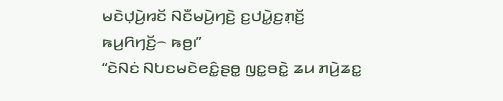ꤗꤢꤧꤓ꤫ꤣꤧ꤬ꤙꤢꤩ ꤡꤢꤪꤗꤣꤧ꤬ꤚꤢꤧ꤬ ꤢ꤬ꤓꤣꤧ꤭ꤢ꤬ꤊ꤫ꤢꤩ꤬ ꤒꤣ꤬ꤖꤚꤢꤩ꤬꤮ ꤒꤥ꤬꤯”
“ꤢꤧꤡꤢꤦ ꤡꤝꤢꤗꤢꤧꤕꤢꤨ꤭ꤔꤥ꤭ ꤜꤢ꤭ꤋꤢꤧ꤭ ꤘꤣ ꤊꤣꤧ꤬ꤘꤢ꤭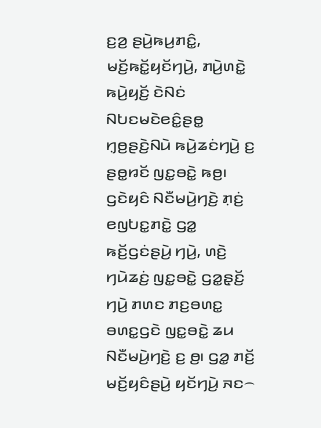ꤢ꤬ꤤ꤬ ꤔꤣꤧ꤬ꤒꤣ꤬ꤊꤢꤨ꤭, ꤗꤢꤩ꤬ꤒꤢꤩ꤭ꤟꤢꤩꤚꤣꤧ꤬, ꤊꤣꤧ꤬ꤛꤢꤧ꤭ ꤒꤣꤧ꤬ꤟꤢꤩ꤬ ꤢꤧꤡꤢꤦ ꤡꤝꤢꤗꤢꤧꤕꤢꤨ꤭ꤔꤥ꤭ ꤚ꤫ꤥ꤬ꤔꤢꤧ꤬ꤡꤣꤧ ꤒꤣꤧ꤬ꤘꤢꤦꤚꤣꤧ꤬ ꤢ꤬ ꤔꤥ꤭ꤙꤢꤩ ꤜꤢ꤭ꤋꤢꤧ꤭ ꤒꤥ꤬꤯
ꤞꤢꤧꤟꤢꤨ ꤡꤢꤪꤗꤣꤧ꤬ꤚꤢꤧ꤬ ꤊ꤫ꤢꤦ꤬ ꤕꤜꤝꤢ꤭ꤊꤢꤧ꤭ ꤞꤤ꤭ ꤒꤢꤩ꤬ꤞꤢꤦꤔꤣꤧ꤬ ꤚꤣꤧ꤬, ꤛꤢꤧ꤬ ꤚꤣꤧꤘꤢꤦ꤬ ꤜꤢ꤭ꤋꤢꤧ꤭ ꤞꤤ꤭ꤔ꤫ꤢꤩ꤬ ꤚꤣꤧ꤬ ꤊꤛꤢ ꤊꤢ꤬ꤋꤛꤢ꤭ ꤋꤛꤢ꤭ꤞꤢꤧ ꤜꤢ꤭ꤋꤢꤧ꤭ ꤘꤣ ꤡꤢꤪꤗꤣꤧ꤬ꤚꤢꤧ꤬ ꤢ꤬ ꤥ꤬꤯ ꤞꤤ꤭ ꤊꤢꤩ꤬ ꤗꤢꤩ꤬ꤟꤢꤨꤔꤣꤧ꤬ ꤟꤢꤩꤚꤣꤧ꤬ ꤏꤢ꤮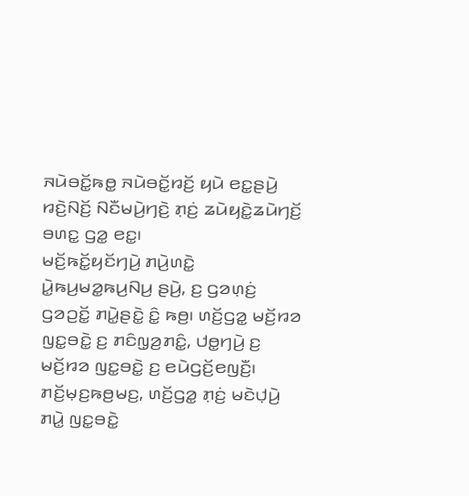ꤏꤣꤧꤋꤢꤩ꤭ꤒꤥ꤭ ꤏꤣꤧꤋꤢꤩ꤭ꤙꤢꤩ꤬ ꤟꤣꤧ ꤕꤢ꤭ꤔꤣꤧ꤬ ꤙꤢꤧ꤬ꤡꤢꤩ꤬ ꤡꤢꤪꤗꤣꤧ꤬ꤚꤢꤧ꤬ ꤊ꤫ꤢꤦ꤬ ꤘꤣꤧꤟꤢꤧ꤭ꤘꤣꤧꤚꤢꤩ꤬ ꤋꤛꤢ꤭ ꤞꤤ꤭ ꤕꤢ꤭꤯
ꤗꤢꤩ꤬ꤒꤢꤩ꤭ꤟꤢꤩꤚꤣꤧ꤬ ꤊꤣꤧ꤬ꤛꤢꤧ꤭ ꤣꤧ꤭ꤒꤣ꤬ꤗꤤ꤭ꤒꤣ꤬ꤡꤣ꤬ ꤔꤣꤧ꤬, ꤢ꤬ ꤞꤤꤛ꤫ꤢꤦ꤬ ꤞꤤꤑꤢꤩ꤭ ꤊꤣꤧ꤭ꤔꤢꤧ꤭ ꤢꤨ꤭ ꤒꤥ꤬꤯ ꤛꤢꤩ꤬ꤞꤤ꤭ ꤗꤢꤩ꤬ꤙꤤ ꤜꤢ꤭ꤋꤢꤧ꤭ ꤢ꤬ ꤊꤢꤨꤜ꤫ꤤ꤬ꤊꤢꤨ꤭, ꤓꤥ꤭ꤚꤣꤧ꤬ ꤢ꤬ ꤗꤢꤩ꤬ꤙꤤ ꤜꤢ꤭ꤋꤢꤧ꤭ ꤢ꤬ ꤕꤣꤧꤞꤢꤩ꤬ꤕꤜꤢꤪ꤬꤯ ꤊꤢꤩ꤬ꤗ꤫ꤢ꤬ꤒꤥ꤬ꤗꤢ꤬, ꤛꤢꤩ꤬ꤞꤤ꤭ ꤊ꤫ꤢꤦ꤬ ꤗꤢꤧꤓ꤫ꤣꤧ꤬ ꤊꤣꤧ꤭ ꤜꤢ꤭ꤋꤢꤧ꤭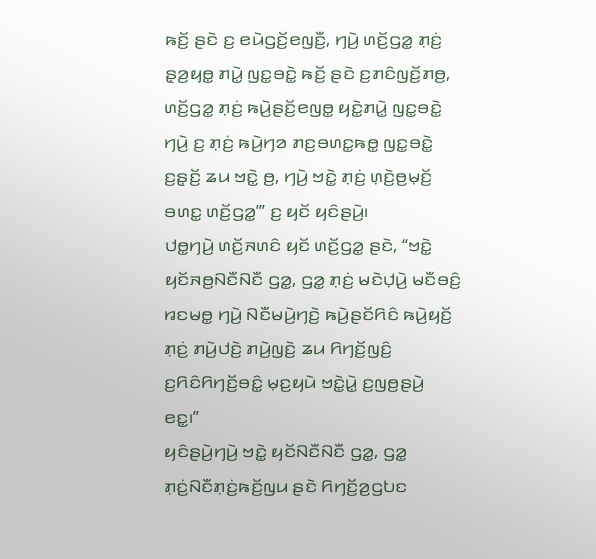ꤒꤢꤩ꤬ ꤔꤢꤧ ꤢ꤬ ꤕꤣꤧꤞꤢꤩ꤬ꤕꤜꤢꤪ꤬, ꤚꤣꤧ꤬ ꤛꤢꤩ꤬ꤞꤤ꤭ ꤊ꤫ꤢꤦ꤬ ꤔ꤫ꤤ꤬ꤟꤥ꤭ ꤊꤣꤧ꤭ ꤜꤢ꤭ꤋꤢꤧ꤭ ꤒꤢꤩ꤬ ꤔꤢꤧ ꤢ꤬ꤊꤢꤨꤜꤢꤩ꤬ꤊꤥ꤬, ꤛꤢꤩ꤬ꤞꤤ꤭ ꤊ꤫ꤢꤦ꤬ ꤒꤣꤧ꤬ꤔꤢꤩ꤬ꤕꤜꤥ꤭ ꤟꤢꤧ꤭ꤊꤣꤧ꤭ ꤜꤢ꤭ꤋꤢꤧ꤭ ꤚꤣꤧ꤬ ꤢ꤬ ꤊ꤫ꤢꤦ꤬ ꤒꤣꤧ꤬ꤚꤤ ꤊꤢ꤬ꤋꤛꤢ꤭ꤒꤥ꤭ ꤜꤢ꤭ꤋꤢꤧ꤭ ꤢ꤬ꤔ꤫ꤢꤩ꤬ ꤘꤣ ꤠꤢꤧ꤭ ꤥ꤬, ꤚꤣꤧ꤬ ꤠꤢꤧ꤭ ꤊ꤫ꤢꤦ꤬ ꤛ꤫ꤢꤧ꤬ꤥ꤬ꤗ꤫ꤢꤩ꤬ ꤋꤛꤢ꤭ ꤛꤢꤩ꤬ꤞꤤ꤭’” ꤢ꤬ ꤟꤢꤩ ꤟꤢꤨꤔꤣꤧ꤬꤯
ꤓꤥ꤭ꤚꤣꤧ꤬ ꤛꤢꤩ꤬ꤏꤛꤢꤨ ꤟꤢꤩ ꤛꤢꤩ꤬ꤞꤤ꤭ ꤔꤢꤧ, “ꤠꤢꤧ꤭ ꤟꤢꤩꤏꤥ꤬ꤡꤢꤪꤡꤢꤪ ꤞꤤ꤭, ꤞꤤ꤭ ꤊ꤫ꤢꤦ꤬ ꤗꤢꤧꤓ꤫ꤣꤧ꤬ ꤗꤢꤪꤋꤢꤨ꤬ ꤙꤢꤗꤥ꤭ ꤚꤣꤧ꤬ ꤡꤢꤪꤗꤣꤧ꤬ꤚꤢꤧ꤬ ꤒꤣꤧ꤬ꤔꤢꤩꤖꤢꤨ ꤒꤣꤧ꤬ꤟꤢꤩ꤬ ꤊ꤫ꤢꤦ꤬ ꤊꤣꤧ꤬ꤓꤢꤧ꤬ ꤊꤣꤧ꤬ꤜꤢꤧ꤬ ꤘꤣ ꤖꤚꤢꤩ꤬ꤜꤢꤨ꤬ ꤢ꤬ꤖꤢꤨꤖꤚꤢꤩ꤬ꤋꤢꤨ꤭ ꤗ꤫ꤢ꤬ꤟꤣꤧ ꤠꤢꤧ꤭ꤣꤧ꤭ ꤢ꤬ꤜꤥ꤬ꤔꤣꤧ꤬ ꤕꤢ꤭꤯”
ꤟꤢꤨꤔꤣꤧ꤬ꤚꤣꤧ꤬ ꤠꤢꤧ꤭ ꤟꤢꤩꤡꤢꤪꤡꤢꤪ ꤞꤤ꤭, ꤞꤤ꤭ ꤊ꤫ꤢꤦ꤬ꤡꤢꤪꤊ꤫ꤢꤦ꤬ꤒꤢꤩ꤬ꤜꤣ ꤔꤢꤧ ꤖꤚꤢꤩ꤬ꤤ꤬ꤞꤝꤢ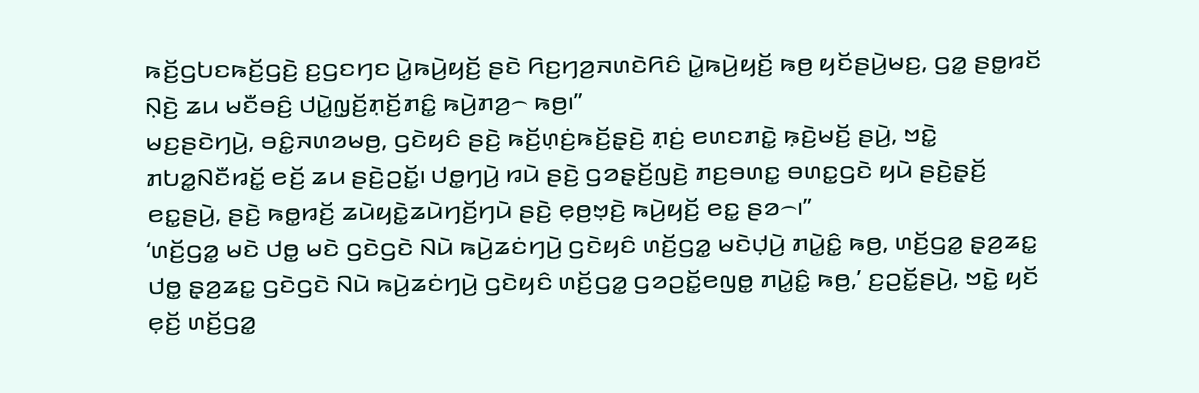ꤒꤢꤩ꤬ꤞꤝꤢꤒꤢꤩ꤬ꤞꤢꤧ꤬ ꤢ꤬ꤞꤢꤚꤢ ꤣꤧ꤭ꤒꤣꤧ꤬ꤟꤢꤩ꤬ ꤔꤢꤧ ꤖꤢ꤬ꤚꤤ꤬ꤏꤛꤢꤧꤖꤢꤨ ꤣꤧ꤭ꤒꤣꤧ꤬ꤟꤢꤩ꤬ ꤒꤥ꤬ ꤟꤢꤩꤔꤣꤧ꤬ꤗꤢ꤬, ꤞꤤ꤭ ꤔꤥ꤭ꤙꤢꤩ ꤡ꤫ꤢꤧ꤬ ꤘꤣ ꤗꤢꤪꤋꤢꤨ꤬ ꤓꤣꤧ꤭ꤜ꤫ꤢꤩ꤬ꤊ꤫ꤢꤩ꤬ꤊꤢꤨ꤭ ꤒꤣꤧ꤬ꤊꤤ꤬꤮ ꤒꤥ꤬꤯”
ꤗꤢ꤬ꤔꤢꤧꤚꤣꤧ꤬, ꤋꤢꤨ꤭ꤏꤛꤤꤗꤥ꤬, ꤞꤢꤧꤟꤢꤨ ꤔꤢꤧ꤬ ꤒꤢꤩ꤬ꤛ꤫ꤢꤦ꤬ꤒꤢꤩ꤬ꤔ꤫ꤢꤧ꤬ ꤊ꤫ꤢꤦ꤬ ꤕꤛꤢꤊꤢꤧ꤭ ꤒ꤫ꤢꤧ꤬ꤗꤢꤩ꤬ ꤔꤣꤧ꤬, ꤠꤢꤧ꤭ ꤊꤝꤤ꤭ꤡꤢꤪꤙꤢꤩ꤭ ꤕꤢꤩ꤬ ꤘꤣ ꤔꤢꤧ꤬ꤑꤢꤩ꤭꤯ ꤓꤥ꤭ꤚꤣꤧ꤬ ꤙꤣꤧ ꤔꤢꤧ꤬ ꤞꤤꤔ꤫ꤢꤩ꤬ꤜꤢꤧ꤬ ꤊꤢ꤬ꤋꤛꤢ꤭ ꤋꤛꤢ꤭ꤞꤢꤧ ꤟꤣꤧ ꤔꤢꤧ꤬ꤔ꤫ꤢꤩ꤬ ꤕꤢ꤭ꤔꤣꤧ꤬, ꤔꤢꤧ꤬ ꤒꤥ꤭ꤙꤢꤩ꤬ ꤘꤣꤧꤟꤢꤧ꤭ꤘꤣꤧꤚꤢꤩ꤬ꤚꤣꤧ ꤔꤢꤧ꤬ ꤕ꤫ꤥ꤬ꤠ꤫ꤢꤧ꤬ ꤒꤣꤧ꤬ꤟꤢꤩ꤬ ꤕꤢ꤭ ꤔꤤ꤮꤯”
‘ꤛꤢꤩ꤬ꤞꤤ꤭ ꤗꤢꤧ ꤓꤥ꤭ ꤗꤢꤧ ꤞꤢꤧꤞꤢꤧ ꤡꤣꤧ ꤒꤣꤧ꤬ꤘꤢꤦꤚꤣꤧ꤬ ꤞꤢꤧꤟꤢꤨ ꤛꤢꤩ꤬ꤞꤤ꤭ ꤗꤢꤧꤓ꤫ꤣꤧ꤬ ꤊꤣꤧ꤭ꤢꤨ꤭ ꤒꤥ꤬, ꤛꤢꤩ꤬ꤞꤤ꤭ ꤔ꤫ꤤ꤬ꤘꤢ꤭ ꤓꤥ꤭ ꤔ꤫ꤤ꤬ꤘꤢ꤭ ꤞꤢꤧꤞꤢꤧ ꤡꤣꤧ ꤒꤣꤧ꤬ꤘꤢꤦꤚꤣꤧ꤬ ꤞꤢꤧꤟꤢꤨ ꤛꤢꤩ꤬ꤞꤤ꤭ ꤞꤤꤑꤢꤩ꤭ꤕꤜꤥ꤭ ꤊꤣꤧ꤭ꤢꤨ꤭ ꤒꤥ꤬,’ ꤢ꤬ꤑꤢꤩ꤭ꤔꤣꤧ꤬, ꤠꤢꤧ꤭ ꤟꤢꤩ ꤕ꤫ꤢꤩ꤬ ꤛꤢꤩ꤬ꤞꤤ꤭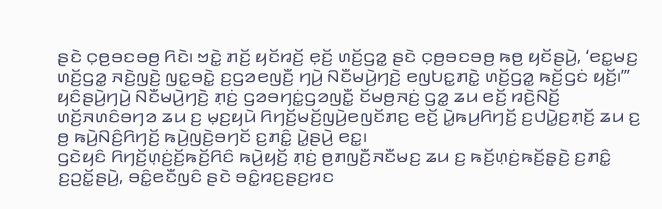ꤔꤢꤧ ꤍ꤫ꤥ꤬ꤋꤢꤋꤥ꤬ ꤖꤢꤧ꤯ ꤠꤢꤧ꤭ ꤊꤢꤩ꤬ ꤟꤢꤩꤙꤢꤩ꤬ ꤕ꤫ꤢꤩ꤬ ꤛꤢꤩ꤬ꤞꤤ꤭ ꤔꤢꤧ ꤍ꤫ꤥ꤬ꤋꤢꤋꤥ꤬ ꤒꤥ꤬ ꤟꤢꤩꤔꤣꤧ꤬, ‘ꤕꤢ꤭ꤗꤢ꤬ ꤛꤢꤩ꤬ꤞꤤ꤭ ꤏꤢꤧ꤬ꤜꤢꤧ꤬ ꤜꤢ꤭ꤋꤢꤧ꤭ ꤢ꤬ꤞꤤꤕꤜꤢꤪ꤬ ꤚꤣꤧ꤬ ꤡꤢꤪꤗꤣꤧ꤬ꤚꤢꤧ꤬ ꤕꤜꤝꤢ꤭ꤊꤢꤧ꤭ ꤛꤢꤩ꤬ꤞꤤ꤭ ꤒꤢꤩ꤬ꤞꤢꤦ ꤟꤢꤩ꤬꤯’”
ꤟꤢꤨꤔꤣꤧ꤬ꤚꤣꤧ꤬ ꤡꤢꤪꤗꤣꤧ꤬ꤚꤢꤧ꤬ ꤊ꤫ꤢꤦ꤬ ꤞꤤꤋꤚꤢꤦ꤭ꤞꤤꤜꤢꤪ꤭ ꤢꤩꤗꤥ꤬ꤏꤢꤦ꤬ ꤞꤤ꤭ ꤘꤣ ꤕꤢꤩ꤬ ꤙꤢꤧ꤬ꤡꤢꤩ꤬ ꤛꤢꤩ꤬ꤏꤛꤢꤨꤋꤚꤤ ꤘꤣ ꤢ꤬ ꤗ꤫ꤢ꤬ꤟꤣꤧ ꤖꤚꤢꤩ꤬ꤗꤢꤩ꤬ꤜꤣꤧ꤬ꤕꤜꤢꤩꤊꤢ꤬ ꤕꤢꤩ꤬ ꤣꤧ꤭ꤒꤣ꤬ꤖꤚꤢꤩ꤬ ꤢ꤬ꤓꤣꤧ꤭ꤢ꤬ꤊ꤫ꤢꤩ꤬ ꤘꤣ ꤢ꤬ ꤥ꤬ ꤒꤣꤧ꤬ꤡꤢꤨ꤬ꤖꤚꤢꤩ꤬ ꤒꤣꤧ꤬ꤜꤢꤧ꤬ꤋꤚꤢꤩ ꤢ꤬ꤊꤢꤨ꤭ ꤣꤧ꤭ꤔꤣꤧ꤬ ꤕꤢ꤭꤯
ꤞꤢꤧꤟꤢꤨ ꤖꤚꤢꤩ꤬ꤛ꤫ꤢꤦ꤬ꤢꤩ꤬ꤒꤢꤩ꤬ꤖꤢꤨ ꤒꤣꤧ꤬ꤟꤢꤩ꤬ ꤊ꤫ꤢꤦ꤬ ꤥ꤬ꤊꤜꤢꤪ꤬ꤏꤢꤪꤗꤢ꤬ ꤘꤣ ꤢ꤬ ꤒꤢꤩ꤬ꤛ꤫ꤢꤦ꤬ꤒꤢꤩ꤬ꤔ꤫ꤢꤧ꤬ ꤢ꤬ꤊꤢꤨ꤭ ꤢ꤬ꤑꤢꤩ꤭ꤔꤣꤧ꤬, ꤋꤢꤨ꤭ꤕꤢꤪꤜꤢꤨ ꤔꤢꤧ ꤋꤢꤨ꤭ꤙꤢ꤬ꤔꤢ꤬ꤙꤢ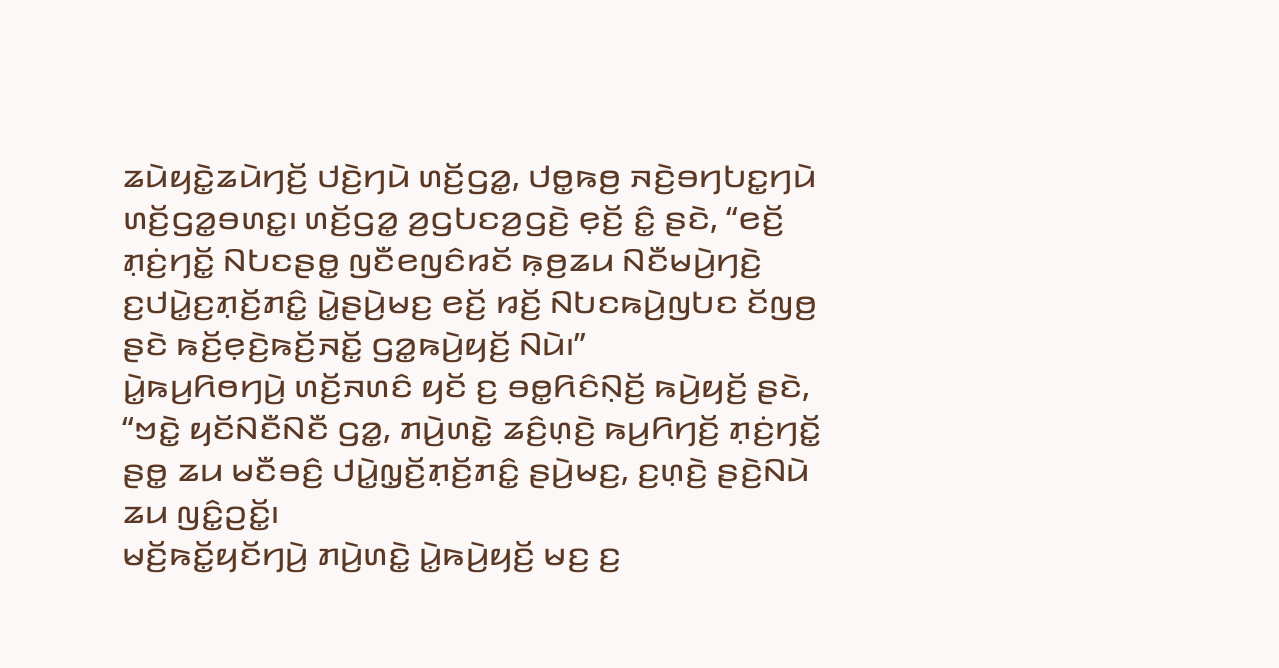ꤘꤣꤧꤟꤢꤧ꤭ꤘꤣꤧꤚꤢꤩ꤬ ꤓꤢꤧ꤬ꤚꤣꤧ ꤛꤢꤩ꤬ꤞꤤ꤭, ꤓꤥ꤭ꤒꤥ꤬ ꤏꤢꤧ꤬ꤋꤚꤝꤢ꤭ꤚꤣꤧ ꤛꤢꤩ꤬ꤞꤤ꤭ꤋꤛꤢ꤭꤯ ꤛꤢꤩ꤬ꤞꤤ꤭ ꤤ꤬ꤞꤝꤢꤤ꤬ꤞꤢꤧ꤬ ꤕ꤫ꤢꤩ꤬ ꤢꤨ꤭ ꤔꤢꤧ, “ꤕꤢꤩ꤬ ꤊ꤫ꤢꤦ꤬ꤚꤢꤩ꤭ ꤡꤝꤢꤔꤥ꤭ ꤜꤢꤪꤕꤜꤢꤨꤙꤢꤩ ꤒ꤫ꤥ꤬ꤘꤣ ꤡꤢꤪꤗꤣꤧ꤬ꤚꤢꤧ꤬ ꤢ꤬ꤓꤣꤧ꤭ꤢ꤬ꤊ꤫ꤢꤩ꤬ꤊꤢꤨ꤭ ꤣꤧ꤭ꤔꤣꤧ꤬ꤗꤢ꤬ ꤕꤢꤩ꤬ ꤙꤢꤩ꤬ ꤡꤝꤢꤒꤣꤧ꤬ꤜꤝꤢ ꤢꤩꤜꤥ꤬ ꤔꤢꤧ ꤒꤢꤩ꤬ꤕ꤫ꤢꤧ꤬ꤒꤢꤩ꤬ꤏꤢꤩ꤭ ꤞꤤ꤭ꤒꤣꤧ꤬ꤟꤢꤩ꤬ ꤡꤣꤧ꤯”
ꤣꤧ꤭ꤒꤣ꤬ꤖꤥꤚꤣꤧ꤬ ꤛꤢꤩ꤬ꤏꤛꤢꤨ ꤟꤢꤩ ꤢ꤬ ꤋꤥ꤭ꤖꤢꤨꤡ꤫ꤢꤩ꤬ ꤒꤣꤧ꤬ꤟꤢꤩ꤬ ꤔꤢꤧ, “ꤠꤢꤧ꤭ ꤟꤢꤩꤡꤢꤪꤡꤢꤪ ꤞꤤ꤭, ꤊꤣꤧ꤬ꤛꤢꤧ꤭ ꤘꤢꤨ꤬ꤛ꤫ꤢꤧ꤬ ꤒꤣ꤬ꤖꤚꤢꤩ꤬ ꤊ꤫ꤢꤦ꤬ꤚꤢꤩ꤭ ꤔꤥ꤭ ꤘꤣ ꤗꤢꤪꤋꤢꤨ꤬ ꤓꤣꤧ꤭ꤜ꤫ꤢꤩ꤬ꤊ꤫ꤢꤩ꤬ꤊꤢꤨ꤭ ꤔꤣꤧ꤬ꤗꤢ꤬, ꤢ꤬ꤛ꤫ꤢꤧ꤬ ꤔꤢꤧ꤬ꤡꤣꤧ ꤘꤣ ꤜꤢꤨ꤭ꤑꤢꤩ꤭꤯
ꤗꤢꤩ꤬ꤒꤢꤩ꤭ꤟꤢꤩꤚꤣꤧ꤬ ꤊꤣꤧ꤬ꤛꤢꤧ꤭ ꤣꤧ꤭ꤒꤣꤧ꤬ꤟꤢꤩ꤬ ꤗꤢ꤬ ꤢ꤬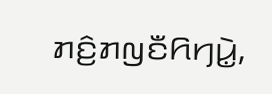ꤊꤢꤨ꤬ꤊꤜꤢꤪꤖꤚꤣꤧ꤭,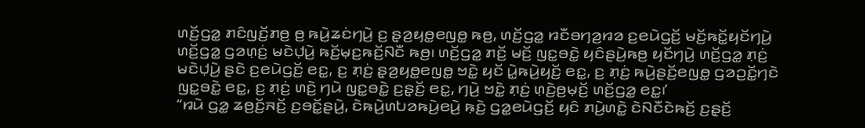ꤛꤢꤩ꤬ꤞꤤ꤭ ꤊꤢꤨꤜꤢꤩ꤬ꤊꤥ꤬ ꤥ꤬ ꤒꤣꤧ꤬ꤘꤢꤦꤚꤣꤧ꤬ ꤢ꤬ ꤔ꤫ꤤ꤬ꤟꤥ꤭ꤕꤜꤥ꤭ ꤒꤥ꤬, ꤛꤢꤩ꤬ꤞꤤ꤭ ꤙꤢꤪꤋꤚꤤ꤬ꤙꤤ ꤢ꤬ꤕꤣꤧꤞꤢꤩ꤬ ꤗꤢꤩ꤬ꤒꤢꤩ꤭ꤟꤢꤩꤚꤣꤧ꤬ ꤛꤢꤩ꤬ꤞꤤ꤭ ꤞꤤꤛ꤫ꤢꤦ꤬ ꤗꤢꤧꤓ꤫ꤣꤧ꤬ ꤒꤢꤩ꤬ꤗ꤫ꤢ꤬ꤒꤢꤩ꤬ꤡꤢꤪ ꤒꤥ꤬꤯ ꤛꤢꤩ꤬ꤞꤤ꤭ ꤊꤢꤩ꤬ ꤗꤢꤩ꤬ ꤜꤢ꤭ꤋꤢꤧ꤭ ꤟꤢꤨꤔꤣꤧ꤬ꤒꤥ꤬ ꤟꤢꤩꤚꤣꤧ꤬ ꤛꤢꤩ꤬ꤞꤤ꤭ ꤊ꤫ꤢꤦ꤬ ꤗꤢꤧꤓ꤫ꤣꤧ꤬ ꤔꤢꤧ ꤢ꤬ꤕꤣꤧꤞꤢꤩ꤬ ꤕꤢ꤭, ꤢ꤬ ꤊ꤫ꤢꤦ꤬ ꤔ꤫ꤤ꤬ꤟꤥ꤭ꤕꤜꤥ꤭ ꤠꤢꤧ꤭ ꤟꤢꤩ ꤣꤧ꤭ꤒꤣꤧ꤬ꤟꤢꤩ꤬ ꤕꤢ꤭, ꤢ꤬ ꤊ꤫ꤢꤦ꤬ ꤒꤣꤧ꤬ꤔꤢꤩ꤬ꤕꤜꤥ꤭ ꤞꤤꤑꤢꤩ꤭ꤚꤢꤧ ꤜꤢ꤭ꤋꤢꤧ꤭ ꤕꤢ꤭, ꤢ꤬ ꤊ꤫ꤢꤦ꤬ ꤛꤢꤧ꤬ ꤚꤣꤧ ꤜꤢ꤭ꤋꤢꤧ꤭ ꤢ꤬ꤔ꤫ꤢꤩ꤬ ꤕꤢ꤭, ꤚꤣꤧ꤬ ꤠꤢꤧ꤭ ꤊ꤫ꤢꤦ꤬ ꤛ꤫ꤢꤧ꤬ꤥ꤬ꤗ꤫ꤢꤩ꤬ ꤛꤢꤩ꤬ꤞꤤ꤭ ꤕꤢ꤭꤯’
“ꤙꤣꤧ ꤞꤤ꤭ ꤘꤥ꤬ꤢꤩ꤬ꤏꤢꤩ꤬ ꤢ꤬ꤋꤢꤩ꤭ꤔꤣꤧ꤬, ꤢꤧꤒꤣꤧ꤬ꤛꤝꤤꤒꤣꤧ꤬ꤕꤣꤧ꤬ ꤒ꤫ꤢꤧ꤬ ꤞꤤ꤭ꤕꤣꤧꤞꤢꤩ꤬ ꤟꤢꤨ ꤊꤣꤧ꤬ꤛꤢꤧ꤭ ꤢꤧꤡꤢꤪꤢꤧꤒꤢꤩ꤬ ꤢ꤬ꤔ꤫ꤢꤩ꤬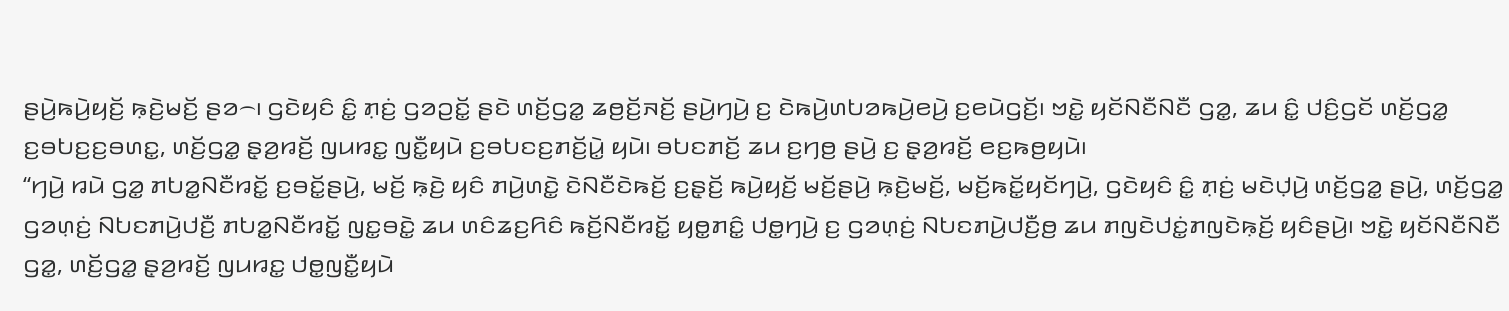ꤔꤣꤧ꤬ꤒꤣꤧ꤬ꤟꤢꤩ꤬ ꤒ꤫ꤢꤧ꤬ꤗꤢꤩ꤬ ꤔꤤ꤮꤯ ꤞꤢꤧꤟꤢꤨ ꤢꤨ꤭ ꤊ꤫ꤢꤦ꤬ ꤞꤤꤑꤢꤩ꤭ ꤔꤢꤧ ꤛꤢꤩ꤬ꤞꤤ꤭ ꤘꤥ꤬ꤢꤩ꤬ꤏꤢꤩ꤬ ꤔꤣꤧ꤬ꤚꤣꤧ꤬ ꤢ꤬ ꤢꤧꤒꤣꤧ꤬ꤛꤝꤤꤒꤣꤧ꤬ꤕꤣꤧ꤬ ꤢ꤬ꤕꤣꤧꤞꤢꤩ꤬꤯ ꤠꤢꤧ꤭ ꤟꤢꤩꤡꤢꤪꤡꤢꤪ ꤞꤤ꤭, ꤘꤣ ꤢꤨ꤭ ꤓꤢꤨ꤬ꤞꤢꤩ ꤛꤢꤩ꤬ꤞꤤ꤭ ꤢ꤬ꤋꤝꤢ꤬ꤢ꤬ꤋꤛꤢ꤭, ꤛꤢꤩ꤬ꤞꤤ꤭ ꤔ꤫ꤤ꤬ꤙꤢꤩ꤬ ꤜꤣꤙꤢ꤭ ꤜꤢꤪ꤭ꤟꤣꤧ ꤢ꤬ꤋꤝꤢꤢ꤬ꤊꤢꤩ꤬ꤣꤧ꤭ ꤟꤣꤧ꤯ ꤋꤝꤢꤊꤢꤩ꤬ ꤘꤣ ꤢ꤬ꤚꤥ꤬ ꤔꤣꤧ꤬ ꤢ꤬ ꤔ꤫ꤤ꤬ꤙꤢꤩ꤬ ꤕꤢ꤬ꤒꤥ꤬ꤟꤣꤧ꤯
“ꤚꤣꤧ꤬ ꤙꤣꤧ ꤞꤤ꤭ ꤊꤝꤤ꤭ꤡꤢꤪꤙꤢꤩ꤭ ꤢ꤬ꤋꤢꤩ꤭ꤔꤣꤧ꤬, ꤗꤢꤩ꤬ ꤒ꤫ꤢꤧ꤬ ꤟꤢꤨ ꤊꤣꤧ꤬ꤛꤢꤧ꤭ ꤢꤧꤡꤢꤪꤢꤧꤒꤢꤩ꤬ ꤢ꤬ꤔ꤫ꤢꤩ꤬ ꤒꤣꤧ꤬ꤟꤢꤩ꤬ ꤗꤢꤩ꤬ꤔꤣꤧ꤬ ꤒ꤫ꤢꤧ꤬ꤗꤢꤩ꤬, ꤗꤢꤩ꤬ꤒꤢꤩ꤭ꤟꤢꤩꤚꤣꤧ꤬, ꤞꤢꤧꤟꤢꤨ ꤢꤨ꤭ ꤊ꤫ꤢꤦ꤬ ꤗꤢꤧꤓ꤫ꤣꤧ꤬ ꤛꤢꤩ꤬ꤞꤤ꤭ ꤔꤣꤧ꤬, ꤛꤢꤩ꤬ꤞꤤ꤭ ꤞꤤꤛ꤫ꤢꤦ꤬ ꤡꤝꤢꤊꤣꤧ꤬ꤓꤢꤪ꤬ ꤊꤝꤤ꤭ꤡꤢꤪꤙꤢꤩ꤭ ꤜꤢ꤭ꤋꤢꤧ꤭ ꤘꤣ ꤛꤢꤨꤘꤢ꤬ꤖꤢꤨ ꤒꤢꤩ꤬ꤡꤢꤪꤙꤢꤩ꤭ ꤟꤥ꤭ꤊꤢꤨ꤭ ꤓꤥ꤭ꤚꤣꤧ꤬ ꤢ꤬ ꤞꤤꤛ꤫ꤢꤦ꤬ ꤡꤝꤢꤊꤣꤧ꤬ꤓꤢꤪ꤬ꤥ꤬ ꤘꤣ ꤊꤜꤢꤧꤓꤢꤦ꤭ꤊꤜꤢꤧꤒ꤫ꤢꤩ꤬ ꤟꤢꤨꤔꤣꤧ꤬꤯ ꤠꤢꤧ꤭ ꤟꤢꤩꤡꤢꤪꤡꤢꤪ ꤞꤤ꤭, ꤛꤢꤩ꤬ꤞꤤ꤭ ꤔ꤫ꤤ꤬ꤙꤢꤩ꤬ ꤜꤣꤙꤢ꤭ ꤓꤥ꤭ꤜꤢꤪ꤭ꤟꤣꤧ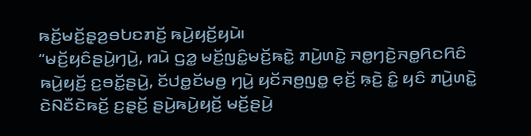ꤒꤢꤩ꤬ꤗꤢꤩ꤬ꤔ꤫ꤤ꤬ꤋꤝꤢꤊꤢꤩ꤬ ꤒꤣꤧ꤬ꤟꤢꤩ꤬ꤟꤣꤧ꤯
“ꤗꤢꤩ꤬ꤟꤢꤨꤔꤣꤧ꤬ꤚꤣꤧ꤬, ꤙꤣꤧ ꤞꤤ꤭ ꤗꤢꤩ꤬ꤜꤢꤨ꤭ꤗꤢꤩ꤬ꤒꤢꤧ꤭ ꤊꤣꤧ꤬ꤛꤢꤧ꤭ ꤏꤥ꤭ꤚꤢꤧ꤬ꤏꤥ꤭ꤖꤢꤖꤢꤨ ꤒꤣꤧ꤬ꤟꤢꤩ꤬ ꤢ꤬ꤋꤢꤩ꤭ꤔꤣꤧ꤬, ꤢꤩꤓꤥ꤭ꤢꤩꤗꤥ꤬ ꤚꤣꤧ꤬ ꤟꤢꤩꤏꤥ꤬ꤜꤥ꤭ ꤕ꤫ꤢꤩ꤬ ꤒ꤫ꤢꤧ꤬ ꤢꤨ꤭ ꤟꤢꤨ ꤊꤣꤧ꤬ꤛꤢꤧ꤭ ꤢꤧꤡꤢꤪꤢꤧꤒꤢꤩ꤬ ꤢ꤬ꤔ꤫ꤢꤩ꤬ ꤔꤣꤧ꤬ꤒꤣꤧ꤬ꤟꤢꤩ꤬ ꤗꤢꤩ꤬ꤔꤣꤧ꤬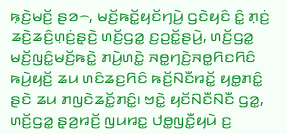ꤒ꤫ꤢꤧ꤬ꤗꤢꤩ꤬ ꤔꤤ꤮, ꤗꤢꤩ꤬ꤒꤢꤩ꤭ꤟꤢꤩꤚꤣꤧ꤬ ꤞꤢꤧꤟꤢꤨ ꤢꤨ꤭ ꤊ꤫ꤢꤦ꤬ ꤘꤢꤧ꤬ꤘꤢꤨ꤬ꤛ꤫ꤢꤦ꤬ꤔ꤫ꤢꤧ꤬ ꤛꤢꤩ꤬ꤞꤤ꤭ ꤢ꤬ꤑꤢꤩ꤭ꤔꤣꤧ꤬, ꤛꤢꤩ꤬ꤞꤤ꤭ ꤗꤢꤩ꤬ꤜꤢꤨ꤭ꤗꤢꤩ꤬ꤒꤢꤧ꤭ ꤊꤣꤧ꤬ꤛꤢꤧ꤭ ꤏꤥ꤭ꤚꤢꤧ꤬ꤏꤥ꤭ꤖꤢꤖꤢꤨ ꤒꤣꤧ꤬ꤟꤢꤩ꤬ ꤘꤣ ꤛꤢꤨꤘꤢ꤬ꤖꤢꤨ ꤒꤢꤩ꤬ꤡꤢꤪꤙꤢꤩ꤭ ꤟꤥ꤭ꤊꤢꤨ꤭ ꤔꤢꤧ ꤘꤣ ꤊꤜꤢꤧꤘꤢꤩ꤭ꤊꤢꤨ꤭꤯ ꤠꤢꤧ꤭ ꤟꤢꤩꤡꤢꤪꤡꤢꤪ ꤞꤤ꤭, ꤛꤢꤩ꤬ꤞꤤ꤭ ꤔ꤫ꤤ꤬ꤙꤢꤩ꤬ ꤜꤣꤙꤢ꤭ ꤓꤥ꤭ꤜꤢꤪ꤭ꤟꤣꤧ ꤢ꤬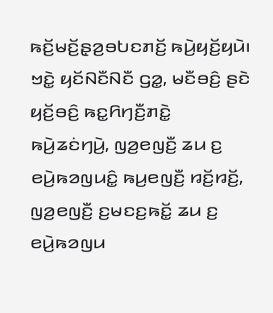ꤒꤢꤩ꤬ꤗꤢꤩ꤬ꤔ꤫ꤤ꤬ꤋꤝꤢꤊꤢꤩ꤬ ꤒꤣꤧ꤬ꤟꤢꤩ꤬ꤟꤣꤧ꤯
ꤠꤢꤧ꤭ ꤟꤢꤩꤡꤢꤪꤡꤢꤪ ꤞꤤ꤭, ꤗꤢꤪꤋꤢꤨ꤬ ꤔꤢꤧ ꤟꤢꤩ꤬ꤋꤢꤨ꤬ ꤒꤢ꤭ꤖꤚꤢꤪ꤬ꤊꤢꤧ꤭ ꤒꤣꤧ꤬ꤘꤢꤦꤚꤣꤧ꤬, ꤜꤤ꤬ꤕꤜꤢꤪ꤬ ꤘꤣ ꤢ꤬ ꤕꤣꤧ꤬ꤒꤤꤜꤣꤢꤨ꤭ ꤒꤣ꤬ꤕꤜꤢꤪ꤬ ꤙꤢꤩ꤬ꤙꤢꤩ꤬, ꤜꤤ꤬ꤕꤜꤢꤪ꤬ ꤢ꤬ꤗꤢꤢ꤬ꤒꤢꤩ꤭ ꤘꤣ ꤢ꤬ ꤕꤣꤧ꤬ꤒꤤꤜꤣ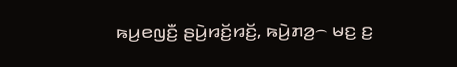ꤒꤣ꤬ꤕꤜꤢꤪ꤬ ꤔꤣꤧ꤬ꤙꤢꤩ꤬ꤙꤢꤩ꤬, ꤒꤣꤧ꤬ꤊꤤ꤬꤮ ꤗꤢ꤬ ꤢ꤬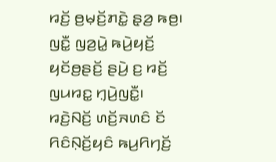ꤙꤢꤩ꤬ ꤥ꤬ꤗ꤫ꤢꤩ꤬ꤊꤢꤧ꤭ ꤔ꤫ꤤ꤬ ꤒꤥ꤬꤯ ꤜꤢꤪ꤭ ꤜꤤ꤬ꤣꤧ꤭ ꤒꤣꤧ꤬ꤟꤢꤩ꤬ ꤟꤢꤩꤥ꤬ꤔꤢꤩ꤬ ꤔꤣꤧ꤬ ꤢ꤬ ꤙꤢꤩ꤬ ꤜꤣꤙꤢ꤭ ꤚ꤫ꤣꤧ꤬ꤜꤢꤪ꤭꤯
ꤙꤢꤧ꤬ꤡꤢꤩ꤬ ꤛꤢꤩ꤬ꤏꤛꤢꤨ ꤢꤩ ꤖꤢꤨꤡ꤫ꤢꤩ꤬ꤟꤢꤨ ꤒꤣ꤬ꤖꤚꤢꤩ꤬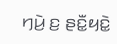ꤚꤣꤧ꤬ ꤢ꤬ ꤔꤢꤪ꤭ꤟꤢꤧ꤭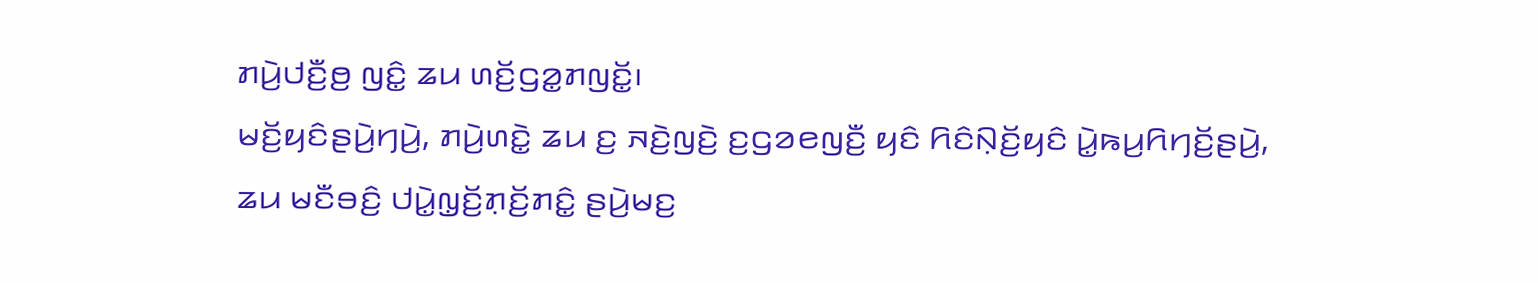ꤊꤣꤧ꤬ꤓꤢꤪ꤬ꤥ꤬ ꤜꤢꤨ꤭ ꤘꤣ ꤛꤢꤩ꤬ꤞꤤ꤭ꤊꤜꤢꤩ꤭꤯
ꤗꤢꤩ꤬ꤟꤢꤨꤔꤣꤧ꤬ꤚꤣꤧ꤬, ꤊꤣꤧ꤬ꤛꤢꤧ꤭ ꤘꤣ ꤢ꤬ ꤏꤢꤧ꤬ꤜꤢꤧ꤬ ꤢ꤬ꤞꤤꤕꤜꤢꤪ꤬ ꤟꤢꤨ ꤖꤢꤨꤡ꤫ꤢꤩ꤬ꤟꤢꤨ ꤣꤧ꤭ꤒꤣ꤬ꤖꤚꤢꤩ꤬ꤔꤣꤧ꤬, ꤘꤣ ꤗꤢꤪꤋꤢꤨ꤬ ꤓꤣꤧ꤭ꤜ꤫ꤢꤩ꤬ꤊ꤫ꤢꤩ꤬ꤊꤢꤨ꤭ ꤔꤣꤧ꤬ꤗꤢ꤬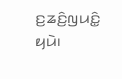ꤢ꤬ꤘꤢꤨ꤬ꤜꤣꤢꤨ꤭ ꤟꤣꤧ꤯